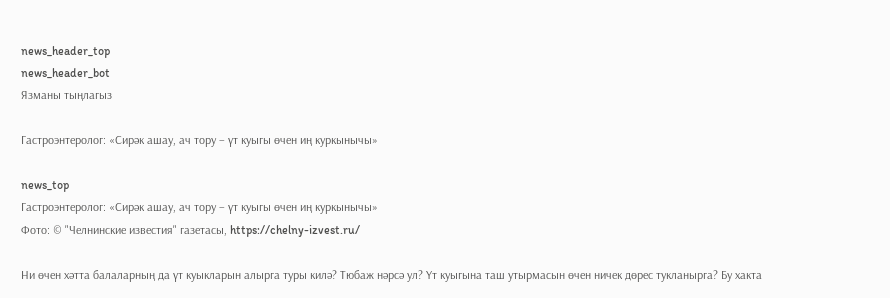news_header_top
news_header_bot
Язманы тыңлагыз

Гастроэнтеролог: «Сирәк ашау, ач тору – үт куыгы өчен иң куркынычы»

news_top
Гастроэнтеролог: «Сирәк ашау, ач тору – үт куыгы өчен иң куркынычы»
Фото: © "Челнинские известия" газетасы, https://chelny-izvest.ru/

Ни өчен хәтта балаларның да үт куыкларын алырга туры килә? Тюбаж нәрсә ул? Үт куыгына таш утырмасын өчен ничек дөрес тукланырга? Бу хакта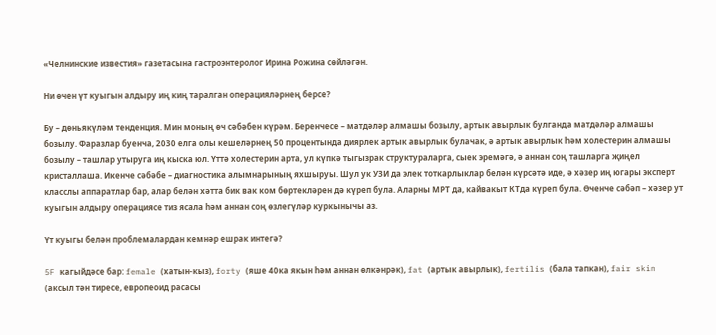«Челнинские известия» газетасына гастроэнтеролог Ирина Рожина сөйләгән.

Ни өчен үт куыгын алдыру иң киң таралган операцияләрнең берсе?

Бу – дөньякүләм тенденция. Мин моның өч сәбәбен күрәм. Беренчесе – матдәләр алмашы бозылу, артык авырлык булганда матдәләр алмашы бозылу. Фаразлар буенча, 2030 елга олы кешеләрнең 50 процентында диярлек артык авырлык булачак, ә артык авырлык һәм холестерин алмашы бозылу – ташлар утыруга иң кыска юл. Үттә холестерин арта, ул күпкә тыгызрак структураларга, сыек эремәгә, ә аннан соң ташларга җиңел кристаллаша. Икенче сәбәбе – диагностика алымнарының яхшыруы. Шул ук УЗИ да элек тоткарлыклар белән күрсәтә иде, ә хәзер иң югары эксперт класслы аппаратлар бар, алар белән хәтта бик вак ком бөртекләрен дә күреп була. Аларны МРТ да, кайвакыт КТда күреп була. Өченче сәбәп – хәзер ут куыгын алдыру операциясе тиз ясала һәм аннан соң өзлегүләр куркынычы аз.

Үт куыгы белән проблемалардан кемнәр ешрак интегә?

5F кагыйдәсе бар: female (хатын-кыз), forty (яше 40ка якын һәм аннан өлкәнрәк), fat (артык авырлык), fertilis (бала тапкан), fair skin (аксыл тән тиресе, европеоид расасы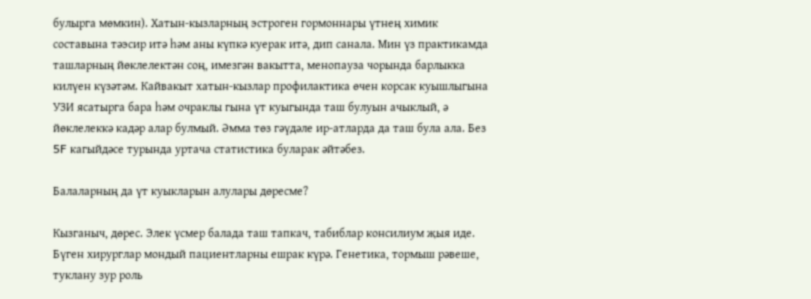булырга мөмкин). Хатын-кызларның эстроген гормоннары үтнең химик составына тәэсир итә һәм аны күпкә куерак итә, дип санала. Мин үз практикамда ташларның йөклелектән соң, имезгән вакытта, менопауза чорында барлыкка килүен күзәтәм. Кайвакыт хатын-кызлар профилактика өчен корсак куышлыгына УЗИ ясатырга бара һәм очраклы гына үт куыгында таш булуын ачыклый, ә йөклелеккә кадәр алар булмый. Әмма төз гәүдәле ир-атларда да таш була ала. Без 5F кагыйдәсе турында уртача статистика буларак әйтәбез.

Балаларның да үт куыкларын алулары дөресме?

Кызганыч, дөрес. Элек үсмер балада таш тапкач, табиблар консилиум җыя иде. Бүген хирурглар мондый пациентларны ешрак күрә. Генетика, тормыш рәвеше, туклану зур роль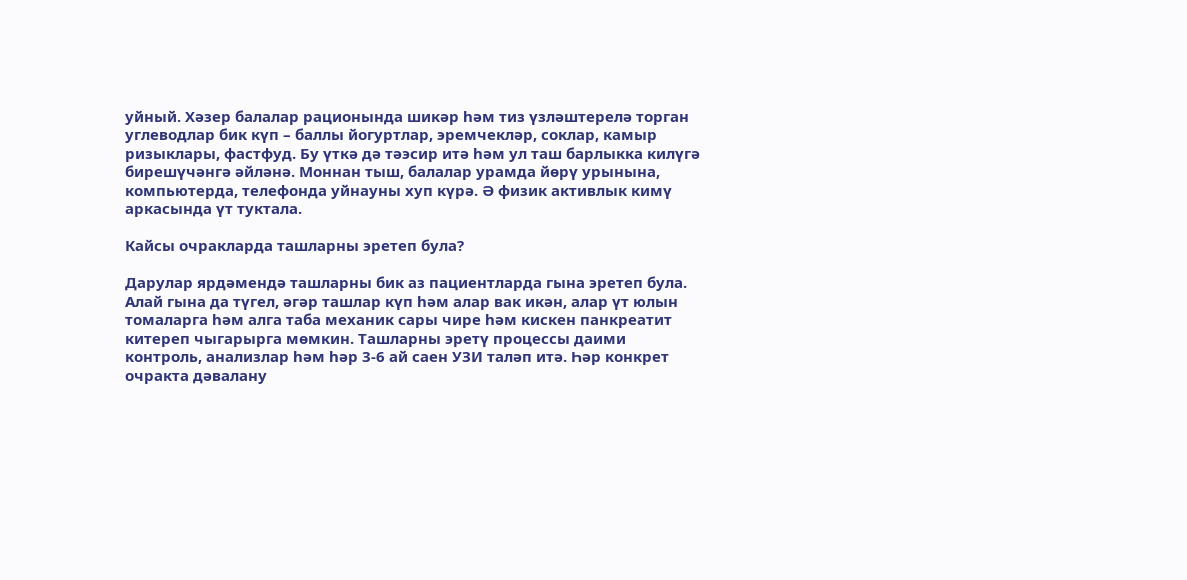уйный. Хәзер балалар рационында шикәр һәм тиз үзләштерелә торган углеводлар бик күп – баллы йогуртлар, эремчекләр, соклар, камыр ризыклары, фастфуд. Бу үткә дә тәэсир итә һәм ул таш барлыкка килүгә бирешүчәнгә әйләнә. Моннан тыш, балалар урамда йөрү урынына, компьютерда, телефонда уйнауны хуп күрә. Ә физик активлык кимү аркасында үт туктала.

Кайсы очракларда ташларны эретеп була?

Дарулар ярдәмендә ташларны бик аз пациентларда гына эретеп була. Алай гына да түгел, әгәр ташлар күп һәм алар вак икән, алар үт юлын томаларга һәм алга таба механик сары чире һәм кискен панкреатит китереп чыгарырга мөмкин. Ташларны эретү процессы даими контроль, анализлар һәм һәр 3-6 ай саен УЗИ таләп итә. Һәр конкрет очракта дәвалану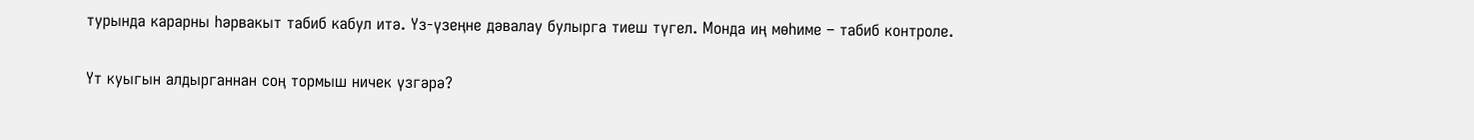турында карарны һәрвакыт табиб кабул итә. Үз-үзеңне дәвалау булырга тиеш түгел. Монда иң мөһиме – табиб контроле.

Үт куыгын алдырганнан соң тормыш ничек үзгәрә?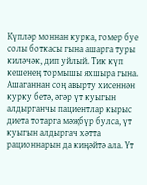Күпләр моннан курка, гомер буе солы боткасы гына ашарга туры киләчәк, дип уйлый. Тик күп кешенең тормышы яхшыра гына. Ашаганнан соң авырту хисеннән курку бетә, әгәр үт куыгын алдырганчы пациентлар кырыс диета тотарга мәҗбүр булса, үт куыгын алдыргач хәтта рационнарын да киңәйтә ала. Үт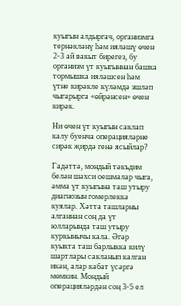куыгын алдыргач, организмга тернәкләнү һәм ияләшү өчен 2-3 ай вакыт бирегез, бу организм үт куыгыннан башка тормышка ияләшсен һәм үтне кирәкле күләмдә эшләп чыгарырга «өйрәнсен» өчен кирәк.

Ни өчен үт куыгын саклап калу буенча операцияләрне сирәк җирдә генә ясыйлар?

Гадәттә, мондый тәкъдим белән шәхси оешмалар чыга, әмма үт куыгына таш утыру диагнозын гомерлеккә куялар. Хәтта ташларны алганнан соң да үт юлларында таш утыру куркынычы кала. Әгәр куыкта таш барлыкка килү шартлары сакланып калган икән, алар кабат үсәргә мөмкин. Мондый операцияләрдән соң 3-5 ел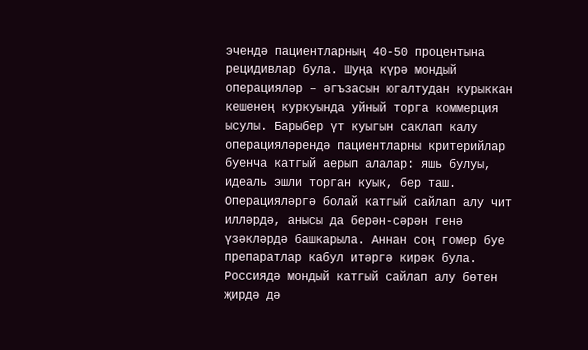эчендә пациентларның 40-50 процентына рецидивлар була. Шуңа күрә мондый операцияләр – әгъзасын югалтудан курыккан кешенең куркуында уйный торга коммерция ысулы. Барыбер үт куыгын саклап калу операцияләрендә пациентларны критерийлар буенча катгый аерып алалар: яшь булуы, идеаль эшли торган куык, бер таш. Операцияләргә болай катгый сайлап алу чит илләрдә, анысы да берән-сәрән генә үзәкләрдә башкарыла. Аннан соң гомер буе препаратлар кабул итәргә кирәк була. Россиядә мондый катгый сайлап алу бөтен җирдә дә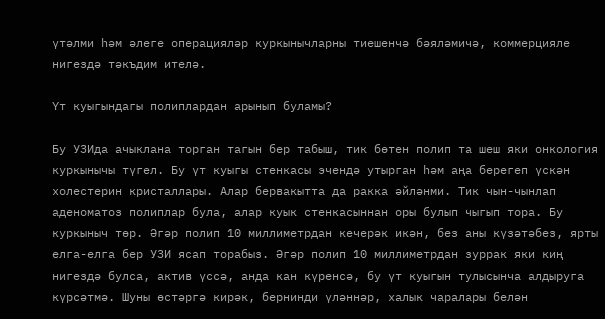үтәлми һәм әлеге операцияләр куркынычларны тиешенчә бәяләмичә, коммерцияле нигездә тәкъдим ителә.

Үт куыгындагы полиплардан арынып буламы?

Бу УЗИда ачыклана торган тагын бер табыш, тик бөтен полип та шеш яки онкология куркынычы түгел. Бу үт куыгы стенкасы эчендә утырган һәм аңа берегеп үскән холестерин кристаллары. Алар бервакытта да ракка әйләнми. Тик чын-чынлап аденоматоз полиплар була, алар куык стенкасыннан оры булып чыгып тора. Бу куркыныч төр. Әгәр полип 10 миллиметрдан кечерәк икән, без аны күзәтәбез, ярты елга-елга бер УЗИ ясап торабыз. Әгәр полип 10 миллиметрдан зуррак яки киң нигездә булса, актив үссә, анда кан күренсә, бу үт куыгын тулысынча алдыруга күрсәтмә. Шуны өстәргә кирәк, бернинди үләннәр, халык чаралары белән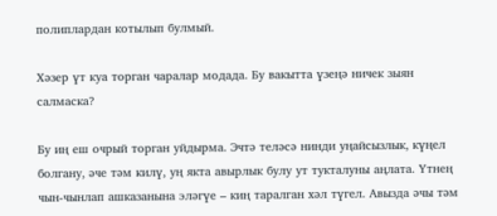полиплардан котылып булмый.

Хәзер үт куа торган чаралар модада. Бу вакытта үзеңә ничек зыян салмаска?

Бу иң еш очрый торган уйдырма. Эчтә теләсә нинди уңайсызлык, күңел болгану, әче тәм килү, уң якта авырлык булу ут тукталуны аңлата. Үтнең чын-чынлап ашказанына эләгүе – киң таралган хәл түгел. Авызда әчы тәм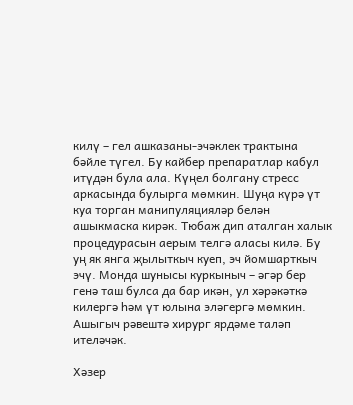килү – гел ашказаны-эчәклек трактына бәйле түгел. Бу кайбер препаратлар кабул итүдән була ала. Күңел болгану стресс аркасында булырга мөмкин. Шуңа күрә үт куа торган манипуляцияләр белән ашыкмаска кирәк. Тюбаж дип аталган халык процедурасын аерым телгә аласы килә. Бу уң як янга җылыткыч куеп, эч йомшарткыч эчү. Монда шунысы куркыныч – әгәр бер генә таш булса да бар икән, ул хәрәкәткә килергә һәм үт юлына эләгергә мөмкин. Ашыгыч рәвештә хирург ярдәме таләп ителәчәк.

Хәзер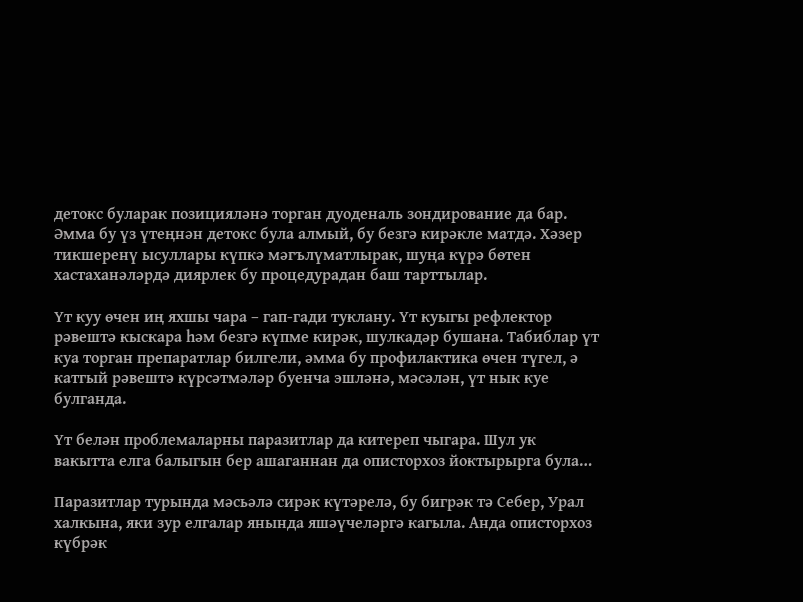детокс буларак позицияләнә торган дуоденаль зондирование да бар. Әмма бу үз үтеңнән детокс була алмый, бу безгә кирәкле матдә. Хәзер тикшеренү ысуллары күпкә мәгълүматлырак, шуңа күрә бөтен хастаханәләрдә диярлек бу процедурадан баш тарттылар.

Үт куу өчен иң яхшы чара – гап-гади туклану. Үт куыгы рефлектор рәвештә кыскара һәм безгә күпме кирәк, шулкадәр бушана. Табиблар үт куа торган препаратлар билгели, әмма бу профилактика өчен түгел, ә катгый рәвештә күрсәтмәләр буенча эшләнә, мәсәлән, үт нык куе булганда.

Үт белән проблемаларны паразитлар да китереп чыгара. Шул ук вакытта елга балыгын бер ашаганнан да описторхоз йоктырырга була…

Паразитлар турында мәсьәлә сирәк күтәрелә, бу бигрәк тә Себер, Урал халкына, яки зур елгалар янында яшәүчеләргә кагыла. Анда описторхоз күбрәк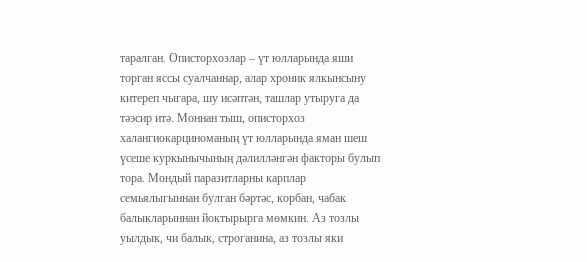таралган. Описторхозлар – үт юлларында яши торган яссы суалчаннар, алар хроник ялкынсыну китереп чыгара, шу исәптән, ташлар утыруга да тәэсир итә. Моннан тыш, описторхоз халангиокарциноманың үт юлларында яман шеш үсеше куркынычының дәлилләнгән факторы булып тора. Мондый паразитларны карплар семьялыгыннан булган бәртәс, корбан, чабак балыкларыннан йоктырырга мөмкин. Аз тозлы уылдык, чи балык, строганина, аз тозлы яки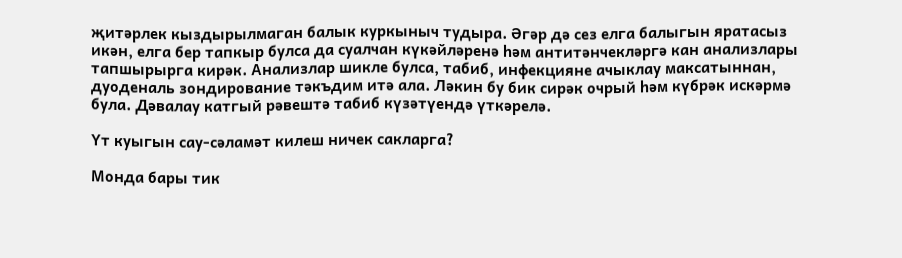җитәрлек кыздырылмаган балык куркыныч тудыра. Әгәр дә сез елга балыгын яратасыз икән, елга бер тапкыр булса да суалчан күкәйләренә һәм антитәнчекләргә кан анализлары тапшырырга кирәк. Анализлар шикле булса, табиб, инфекцияне ачыклау максатыннан, дуоденаль зондирование тәкъдим итә ала. Ләкин бу бик сирәк очрый һәм күбрәк искәрмә була. Дәвалау катгый рәвештә табиб күзәтүендә үткәрелә.

Үт куыгын сау-сәламәт килеш ничек сакларга?

Монда бары тик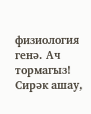физиология генә. Ач тормагыз! Сирәк ашау,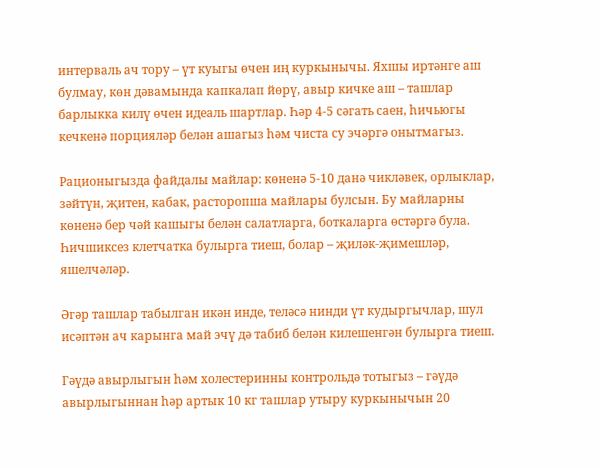интерваль ач тору – үт куыгы өчен иң куркынычы. Яхшы иртәнге аш булмау, көн дәвамында капкалап йөрү, авыр кичке аш – ташлар барлыкка килү өчен идеаль шартлар. Һәр 4-5 сәгать саен, һичьюгы кечкенә порцияләр белән ашагыз һәм чиста су эчәргә онытмагыз.

Рационыгызда файдалы майлар: көненә 5-10 данә чикләвек, орлыклар, зәйтүн, җитен, кабак, расторопша майлары булсын. Бу майларны көненә бер чәй кашыгы белән салатларга, боткаларга өстәргә була. Һичшиксез клетчатка булырга тиеш, болар – җиләк-җимешләр, яшелчәләр.

Әгәр ташлар табылган икән инде, теләсә нинди үт кудыргычлар, шул исәптән ач карынга май эчү дә табиб белән килешенгән булырга тиеш.

Гәүдә авырлыгын һәм холестеринны контрольдә тотыгыз – гәүдә авырлыгыннан һәр артык 10 кг ташлар утыру куркынычын 20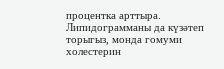процентка арттыра. Липидограмманы да күзәтеп торыгыз, монда гомуми холестерин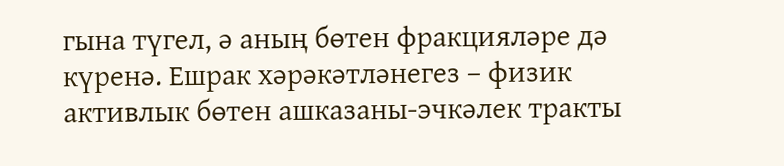гына түгел, ә аның бөтен фракцияләре дә күренә. Ешрак хәрәкәтләнегез – физик активлык бөтен ашказаны-эчкәлек тракты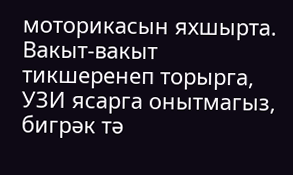моторикасын яхшырта. Вакыт-вакыт тикшеренеп торырга, УЗИ ясарга онытмагыз, бигрәк тә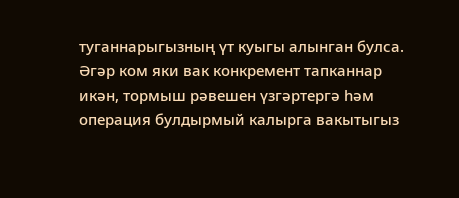туганнарыгызның үт куыгы алынган булса. Әгәр ком яки вак конкремент тапканнар икән, тормыш рәвешен үзгәртергә һәм операция булдырмый калырга вакытыгыз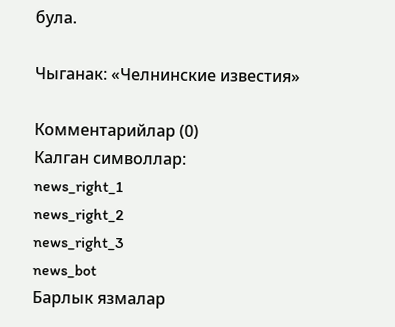була.

Чыганак: «Челнинские известия»

Комментарийлар (0)
Калган символлар:
news_right_1
news_right_2
news_right_3
news_bot
Барлык язмалар